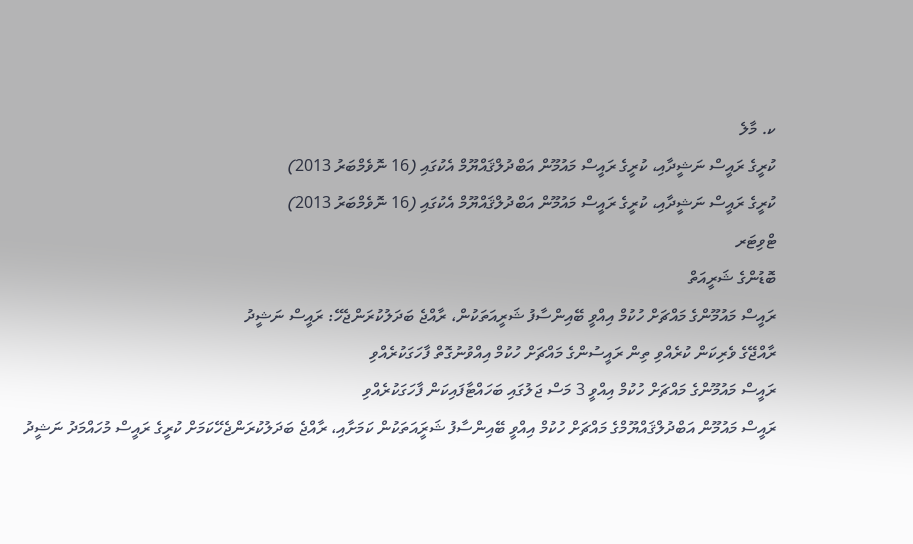ކ. މާލެ
ކުރީގެ ރައީސް ނަޝީދާއި، ކުރީގެ ރައީސް މައުމޫން އަބްދުލްޤައްޔޫމް އެކުގައި (16 ނޮވެމްބަރު 2013)
ކުރީގެ ރައީސް ނަޝީދާއި، ކުރީގެ ރައީސް މައުމޫން އަބްދުލްޤައްޔޫމް އެކުގައި (16 ނޮވެމްބަރު 2013)
ޓްވިޓަރ
ބޮޑުންގެ ޝަރީއަތް
ރައީސް މައުމޫންގެ މައްޗަށް ހުކުމް އިއްވީ ބޭއިންސާފު ޝަރީއަތަކުން، ރާއްޖެ ބަދަލުކުރަންޖެހޭ: ރައީސް ނަޝީދު
ރާއްޖޭގެ ވެރިކަން ކުރެއްވި ތިން ރައީސުންގެ މައްޗަށް ހުކުމް އިއްވުނުގޮތް ފާހަގަކުރެއްވި
ރައީސް މައުމޫންގެ މައްޗަށް ހުކުމް އިއްވީ 3 މަސް ޖަލުގައި ބަހައްޓާފައިކަން ފާހަގަކުރެއްވި
ރައީސް މައުމޫން އަބްދުލްޤައްޔޫމްގެ މައްޗަށް ހުކުމް އިއްވީ ބޭއިންސާފު ޝަރީައަތަކުން ކަމަށާއި، ރާއްޖެ ބަދަލުކުރަންޖެހޭކަމަށް ކުރީގެ ރައީސް މުހައްމަދު ނަޝީދު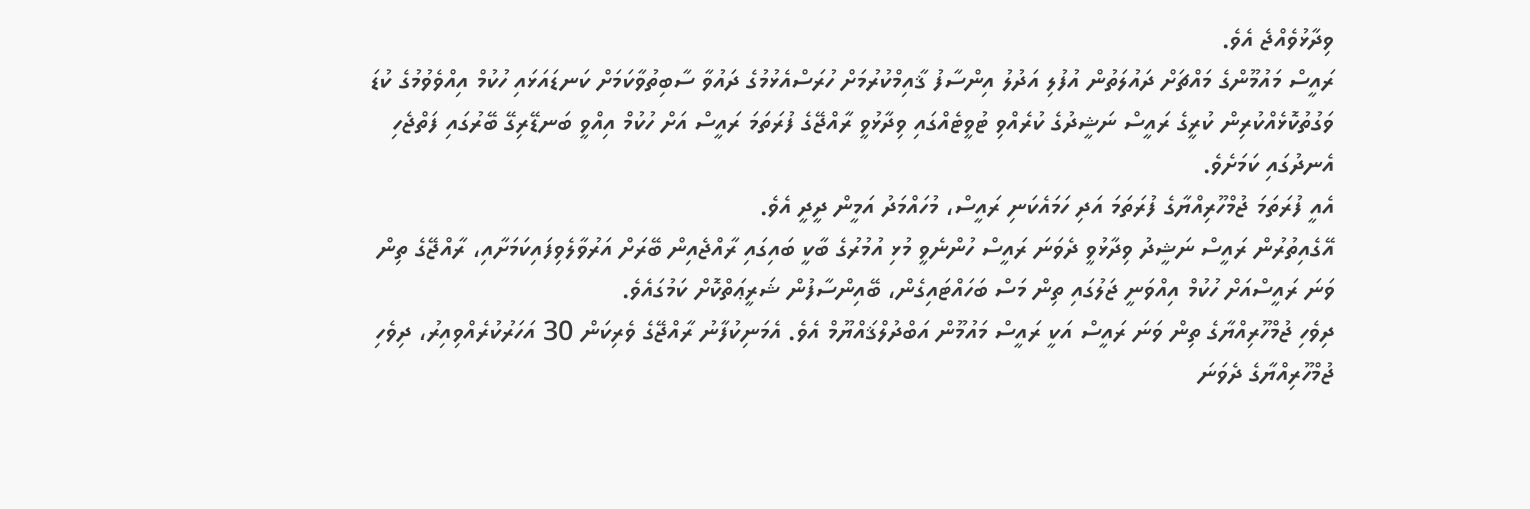ވިދާޅުވެއްޖެ އެވެ.
ރައީސް މައުމޫންގެ މައްޗަށް ދައުލަތުން އުފުލި އަދުލު އިންސާފު ޤާއިމްކުރުމަށް ހުރަސްއެޅުމުގެ ދައުވާ ސާބިތުވާކަމަށް ކަނޑައަޅައި ހުކުމް އިއްވެވުމުގެ ކުޑަ ވަގުތުކޮޅެއްކުރިން ކުރީގެ ރައީސް ނަޝީދުގެ ކުރެއްވި ޓުވީޓެއްގައި ވިދާޅުވީ ރާއްޖޭގެ ފުރަތަމަ ރައީސް އަށް ހުކުމް އިއްވީ ބަނޑޭރިގޭ ބޭރުގައި ފަތްޖެހި އެނދުގައި ކަމަށެވެ.
އެއީ ފުރަތަމަ ޖުމްހޫރިއްޔާގެ ފުރަތަމަ އަދި ހަމައެކަނި ރައީސް، މުހައްމަދު އަމީން ދީދީ އެވެ.
އޭގެއިތުރުން ރައީސް ނަޝީދު ވިދާޅުވީ ދެވަނަ ރައީސް ހުންނެވީ މުޅި އުމުރުގެ ބާކީ ބައިގައި ރާއްޖެއިން ބޭރަށް އަރުވާލެވިފައިކަމަށާއި، ރާއްޖޭގެ ތިން ވަނަ ރައީސްއަށް ހުކުމް އިއްވަނީ ޖަލުގައި ތިން މަސް ބަހައްޓައިގެން، ބޭއިންސާފުން ޝަރީޢަތްކޮށް ކަމުގައެވެ.
ދިވެހި ޖުމްހޫރިއްޔާގެ ތިން ވަނަ ރައީސް އަކީ ރައީސް މައުމޫން އަބްދުލްޤައްޔޫމް އެވެ. އެމަނިކުފާނު ރާއްޖޭގެ ވެރިކަން 30 އަހަރުކުރެއްވިއިރު، ދިވެހި ޖުމްހޫރިއްޔާގެ ދެވަނަ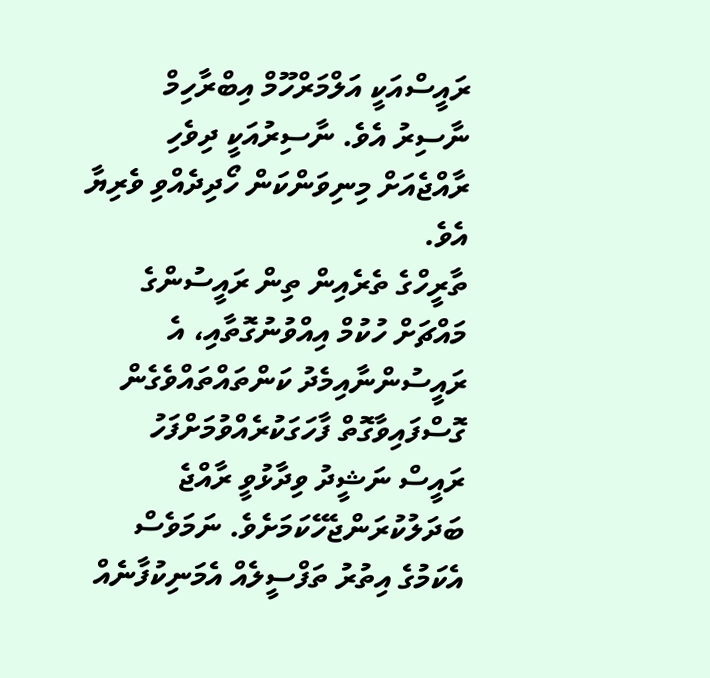ރައީސްއަކީ އަލްމަރްހޫމް އިބްރާހިމް ނާސިރު އެވެ. ނާސިރުއަކީ ދިވެހި ރާއްޖެއަށް މިނިވަންކަން ހޯދިދެއްވި ވެރިޔާ އެވެ.
ތާރީހްގެ ތެރެއިން ތިން ރައީސުންގެ މައްޗަށް ހުކުމް އިއްވުނުގޮތާއި، އެ ރައީސުންނާއިމެދު ކަންތައްތައްވެގެން ގޮސްފައިވާގޮތް ފާހަގަކުރެއްވުމަށްފަހު ރައީސް ނަޝީދު ވިދާޅުވީ ރާއްޖެ ބަދަލުކުރަންޖެހޭކަމަށެވެ. ނަމަވެސް އެކަމުގެ އިތުރު ތަފްސީލެއް އެމަނިކުފާނެއް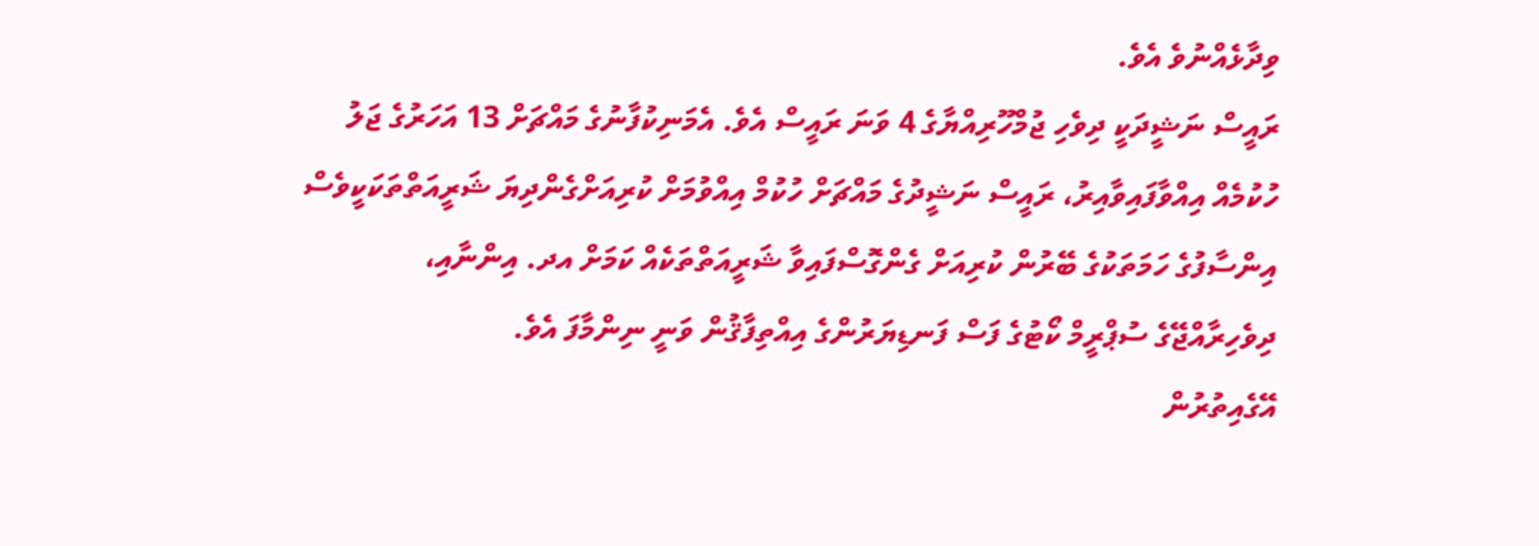ވިދާޅެއްނުވެ އެވެ.
ރައީސް ނަޝީދަކީ ދިވެހި ޖުމްހޫރިއްޔާގެ 4 ވަނަ ރައީސް އެވެ. އެމަނިކުފާނުގެ މައްޗަށް 13 އަހަރުގެ ޖަލު ހުކުމެއް އިއްވާފައިވާއިރު، ރައީސް ނަޝީދުގެ މައްޗަށް ހުކުމް އިއްވުމަށް ކުރިއަށްގެންދިޔަ ޝަރީއަތްތަކަކީވެސް އިންސާފުގެ ހަމަތަކުގެ ބޭރުން ކުރިއަށް ގެންގޮސްފައިވާ ޝަރީއަތްތަކެއް ކަމަށް އދ. އިންނާއި، ދިވެހިރާއްޖޭގެ ސުޕްރީމް ކޯޓުގެ ފަސް ފަނޑިޔަރުންގެ އިއްތިފާޤުން ވަނީ ނިންމާފަ އެވެ.
އޭގެއިތުރުން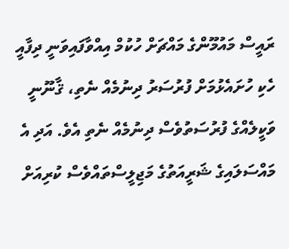ރައީސް މައުމޫންގެ މައްޗަށް ހުކުމް އިއްވާފައިވަނީ ދިފާއީ ހެކި ހުށައެޅުމަށް ފުރުސަރު ދިނުމެއް ނެތި، ޤާނޫނީ ވަކީލެއްގެ ފުރުސަތުވެސް ދިނުމެއް ނެތި އެވެ. އަދި އެ މައްސަލައިގެ ޝަރީއަތުގެ މަޖިލީސްތައްވެސް ކުރިއަށް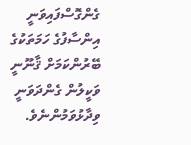ގެންގޮސްފައިވަނީ އިންސާފުގެ ހަމަތަކުގެ ބޭރުންކަމަށް ޤާނޫނީ ވަކީލުން ގެންދަވަނީ ވިދާޅުވަމުންނެވެ.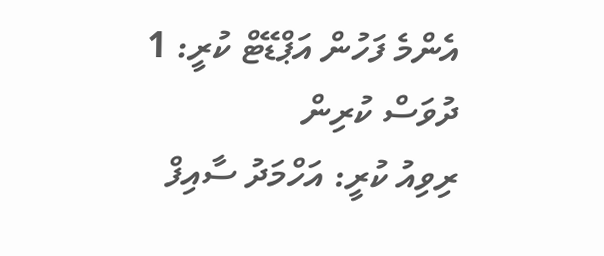އެންމެ ފަހުން އަޕްޑޭޓް ކުރީ: 1 ދުވަސް ކުރިން
ރިވިއު ކުރީ: އަހްމަދު ސާއިފް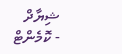ޝިޔާދް
- ކޮމެންޓް